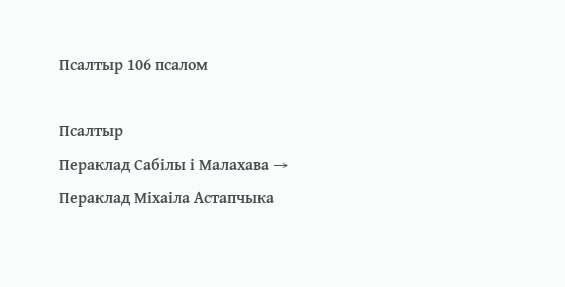Псалтыр 106 псалом

Псалтыр
Пераклад Сабілы і Малахава → Пераклад Міхаіла Астапчыка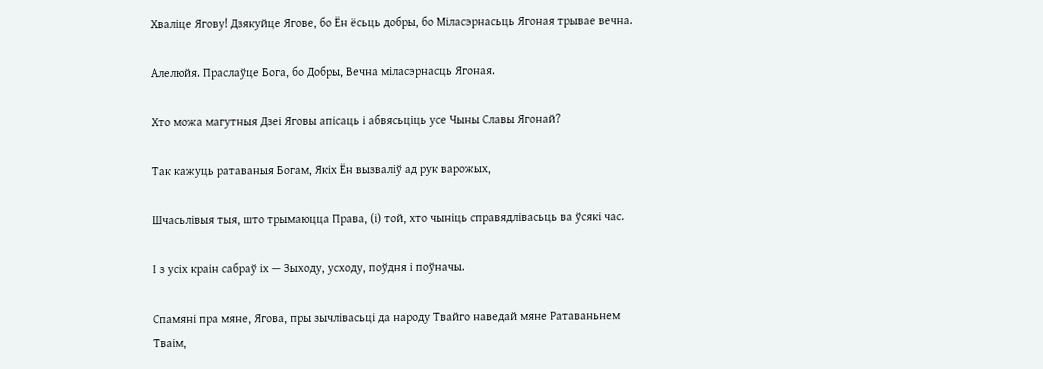Хваліце Ягову! Дзякуйце Ягове, бо Ён ёсьць добры, бо Міласэрнасьць Ягоная трывае вечна.

Алелюйя. Праслаўце Бога, бо Добры, Вечна міласэрнасць Ягоная.

Хто можа магутныя Дзеі Яговы апісаць і абвясьціць усе Чыны Славы Ягонай?

Так кажуць ратаваныя Богам, Якіх Ён вызваліў ад рук варожых,

Шчасьлівыя тыя, што трымаюцца Права, (і) той, хто чыніць справядлівасьць ва ўсякі час.

І з усіх краін сабраў іх — Зыходу, усходу, поўдня і поўначы.

Спамяні пра мяне, Ягова, пры зычлівасьці да народу Твайго наведай мяне Ратаваньнем Тваім,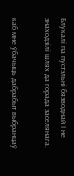Блукалі па пустэльні бязводнай І не знаходзілі шлях да горада заселянага.

каб мне ўбачыць дабрабыт выбранцаў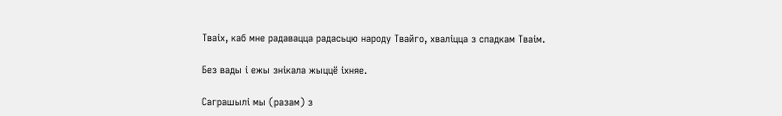Тваіх, каб мне радавацца радасьцю народу Твайго, хваліцца з спадкам Тваім.

Без вады і ежы знікала жыццё іхняе.

Саграшылі мы (разам) з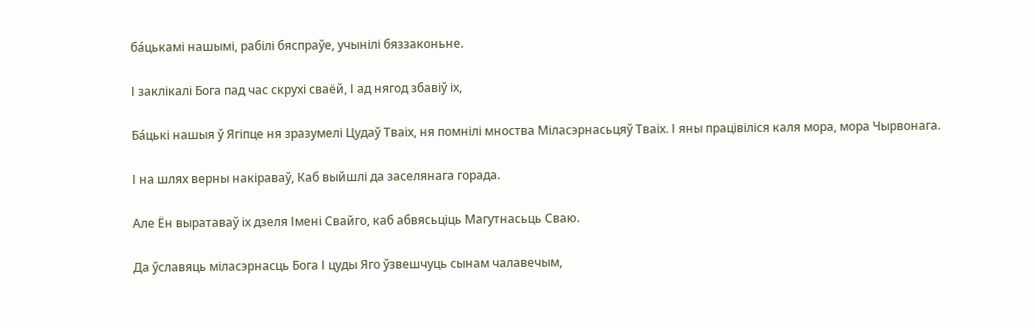ба́цькамі нашымі, рабілі бяспраўе, учынілі бяззаконьне.

І заклікалі Бога пад час скрухі сваёй, І ад нягод збавіў іх,

Ба́цькі нашыя ў Ягіпце ня зразумелі Цудаў Тваіх, ня помнілі мноства Міласэрнасьцяў Тваіх. І яны працівіліся каля мора, мора Чырвонага.

І на шлях верны накіраваў, Каб выйшлі да заселянага горада.

Але Ён выратаваў іх дзеля Імені Свайго, каб абвясьціць Магутнасьць Сваю.

Да ўславяць міласэрнасць Бога І цуды Яго ўзвешчуць сынам чалавечым,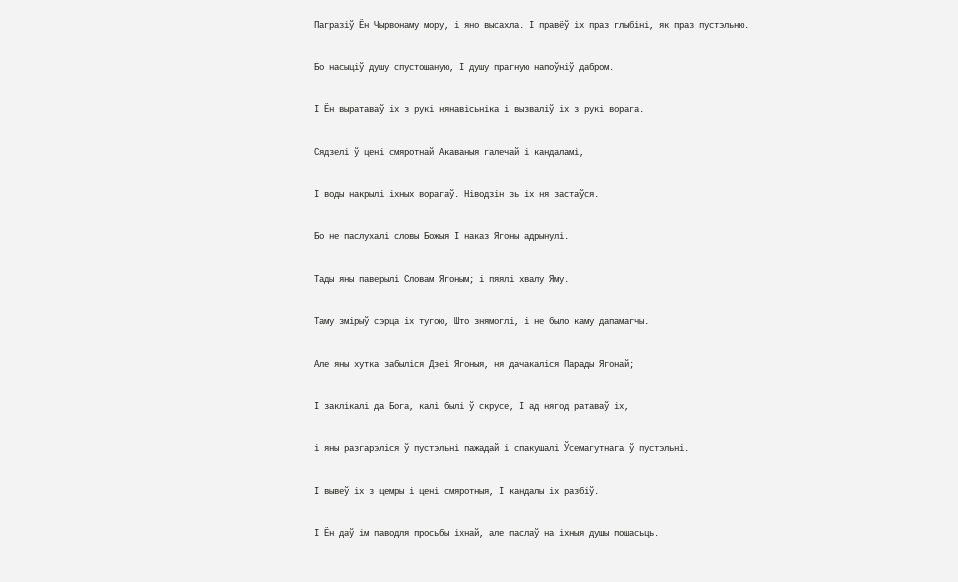Пагразіў Ён Чырвонаму мору, і яно высахла. І правёў іх праз глыбіні, як праз пустэльню.

Бо насыціў душу спустошаную, І душу прагную напоўніў дабром.

І Ён выратаваў іх з рукі нянавісьніка і вызваліў іх з рукі ворага.

Сядзелі ў цені смяротнай Акаваныя галечай і кандаламі,

І воды накрылі іхных ворагаў. Ніводзін зь іх ня застаўся.

Бо не паслухалі словы Божыя І наказ Ягоны адрынулі.

Тады яны паверылі Словам Ягоным; і пяялі хвалу Яму.

Таму змірыў сэрца іх тугою, Што знямоглі, і не было каму дапамагчы.

Але яны хутка забыліся Дзеі Ягоныя, ня дачакаліся Парады Ягонай;

І заклікалі да Бога, калі былі ў скрусе, І ад нягод ратаваў іх,

і яны разгарэліся ў пустэльні пажадай і спакушалі Ўсемагутнага ў пустэльні.

І вывеў іх з цемры і цені смяротныя, І кандалы іх разбіў.

І Ён даў ім паводля просьбы іхнай, але паслаў на іхныя душы пошасьць.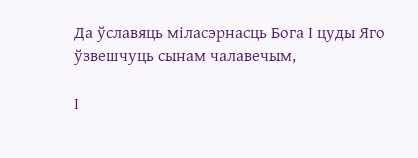Да ўславяць міласэрнасць Бога І цуды Яго ўзвешчуць сынам чалавечым,

І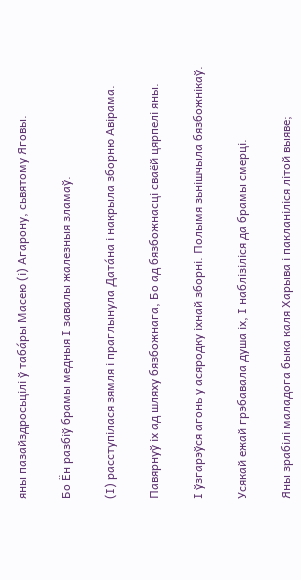яны пазайздросьцілі ў таба́ры Масею (і) Агарону, сьвятому Яговы.

Бо Ён разбіў брамы медныя І завалы жалезныя зламаў.

(І) расступілася зямля і праглынула Дата́на і накрыла зборню Авірама.

Павярнуў іх ад шляху бязбожнага, Бо ад бязбожнасці сваёй цярпелі яны.

І ўзгарэўся агонь у асяродку іхнай зборні. Полымя зьнішчыла бязбожнікаў.

Усякай ежай грэбавала душа іх, І наблізіліся да брамы смерці.

Яны зрабілі маладога быка каля Харыва і пакланіліся літой выяве;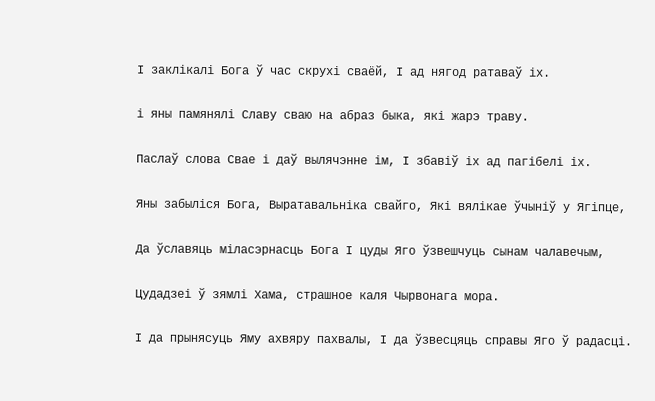І заклікалі Бога ў час скрухі сваёй, І ад нягод ратаваў іх.

і яны памянялі Славу сваю на абраз быка, які жарэ траву.

Паслаў слова Свае і даў вылячэнне ім, І збавіў іх ад пагібелі іх.

Яны забыліся Бога, Выратавальніка свайго, Які вялікае ўчыніў у Ягіпце,

Да ўславяць міласэрнасць Бога І цуды Яго ўзвешчуць сынам чалавечым,

Цудадзеі ў зямлі Хама, страшное каля Чырвонага мора.

І да прынясуць Яму ахвяру пахвалы, І да ўзвесцяць справы Яго ў радасці.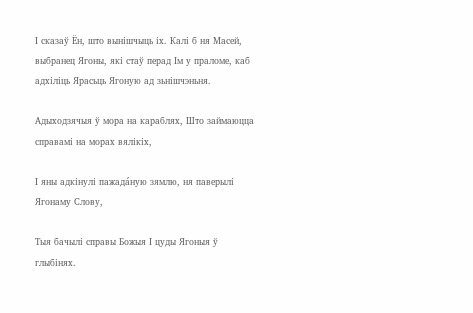І сказаў Ён, што вынішчыць іх. Калі б ня Масей, выбранец Ягоны, які стаў перад Ім у праломе, каб адхіліць Ярасьць Ягоную ад зьнішчэньня.

Адыходзячыя ў мора на караблях, Што займаюцца справамі на морах вялікіх,

І яны адкінулі пажада́ную зямлю, ня паверылі Ягонаму Слову,

Тыя бачылі справы Божыя І цуды Ягоныя ў глыбінях.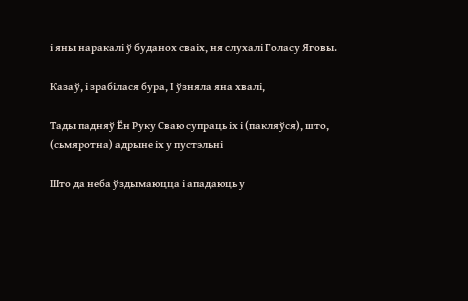і яны наракалі ў буданох сваіх, ня слухалі Голасу Яговы.

Казаў, і зрабілася бура, І ўзняла яна хвалі,

Тады падняў Ён Руку Сваю супраць іх і (пакляўся), што, (сьмяротна) адрыне іх у пустэльні

Што да неба ўздымаюцца і ападаюць у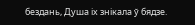бездань, Душа іх знікала ў бядзе.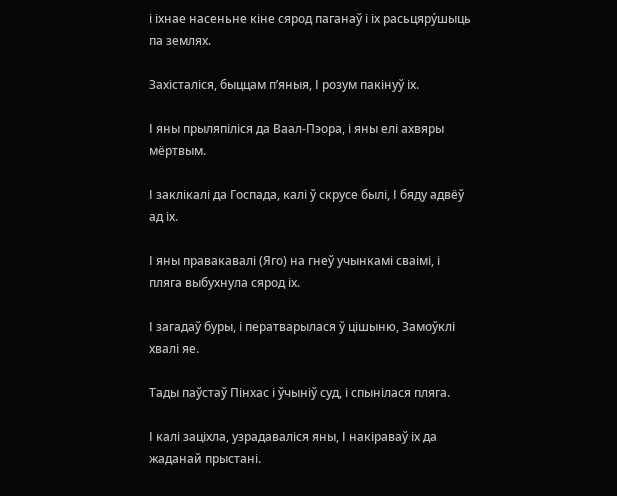і іхнае насеньне кіне сярод паганаў і іх расьцяру́шыць па землях.

Захісталіся, быццам п’яныя, І розум пакінуў іх.

І яны прыляпіліся да Ваал-Пэора, і яны елі ахвяры мёртвым.

І заклікалі да Госпада, калі ў скрусе былі, І бяду адвёў ад іх.

І яны правакавалі (Яго) на гнеў учынкамі сваімі, і пляга выбухнула сярод іх.

І загадаў буры, і ператварылася ў цішыню, Замоўклі хвалі яе.

Тады паўстаў Пінхас і ўчыніў суд, і спынілася пляга.

І калі заціхла, узрадаваліся яны, І накіраваў іх да жаданай прыстані.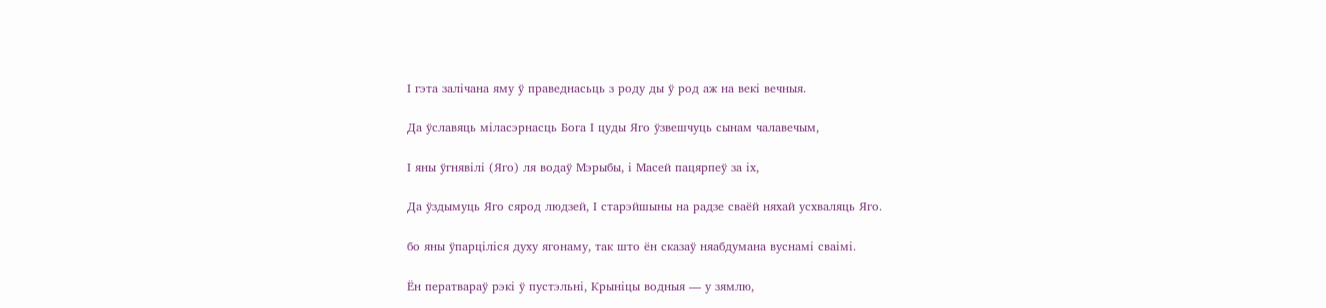І гэта залічана яму ў праведнасьць з роду ды ў род аж на векі вечныя.

Да ўславяць міласэрнасць Бога І цуды Яго ўзвешчуць сынам чалавечым,

І яны ўгнявілі (Яго) ля водаў Мэрыбы, і Масей пацярпеў за іх,

Да ўздымуць Яго сярод людзей, І старэйшыны на радзе сваёй няхай усхваляць Яго.

бо яны ўпарціліся духу ягонаму, так што ён сказаў няабдумана вуснамі сваімі.

Ён ператвараў рэкі ў пустэльні, Крыніцы водныя — у зямлю,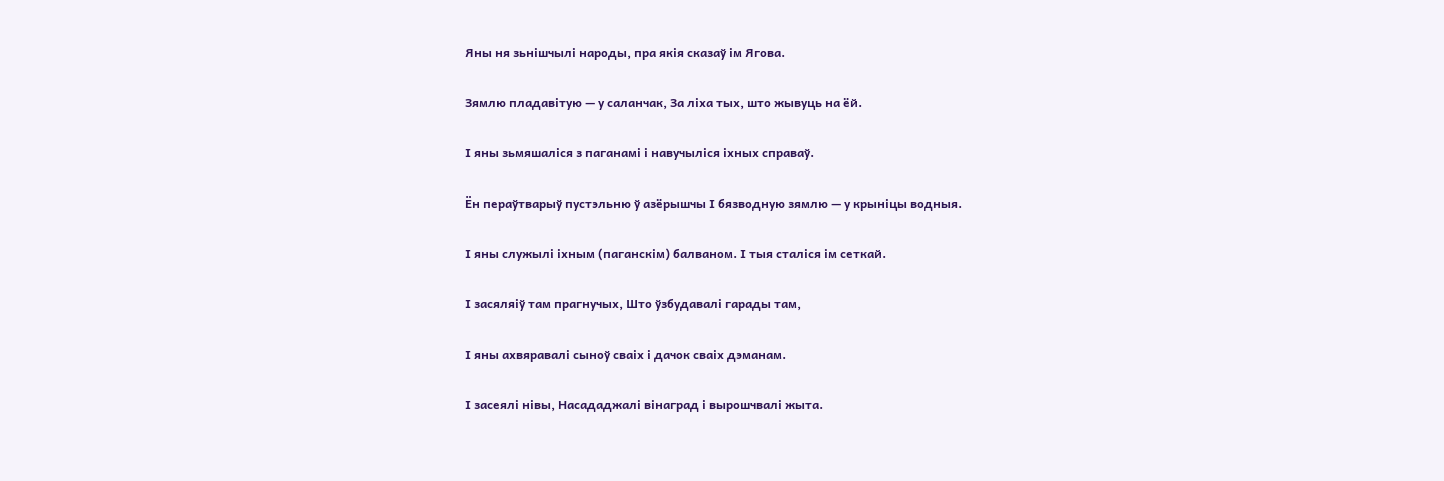Яны ня зьнішчылі народы, пра якія сказаў ім Ягова.

Зямлю пладавітую — у саланчак, За ліха тых, што жывуць на ёй.

І яны зьмяшаліся з паганамі і навучыліся іхных справаў.

Ён пераўтварыў пустэльню ў азёрышчы І бязводную зямлю — у крыніцы водныя.

І яны служылі іхным (паганскім) балваном. І тыя сталіся ім сеткай.

І засяляіў там прагнучых, Што ўзбудавалі гарады там,

І яны ахвяравалі сыноў сваіх і дачок сваіх дэманам.

І засеялі нівы, Насададжалі вінаград і вырошчвалі жыта.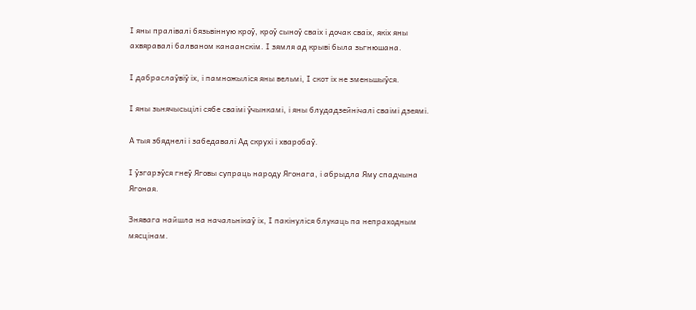І яны пралівалі бязьвінную кроў, кроў сыноў сваіх і дочак сваіх, якіх яны ахвяравалі балваном канаанскім. І зямля ад крыві была зьгнюшана.

І дабраслаўвіў іх, і памножыліся яны вельмі, І скот іх не зменьшыўся.

І яны зьнячысьцілі сябе сваімі ўчынкамі, і яны блудадзейнічалі сваімі дзеямі.

А тыя збяднелі і забедавалі Ад скрухі і хваробаў.

І ўзгарэўся гнеў Яговы супраць народу Ягонага, і абрыдла Яму спадчына Ягоная.

Знявага найшла на начальнікаў іх, І пакінуліся блукаць па непраходным мясцінам.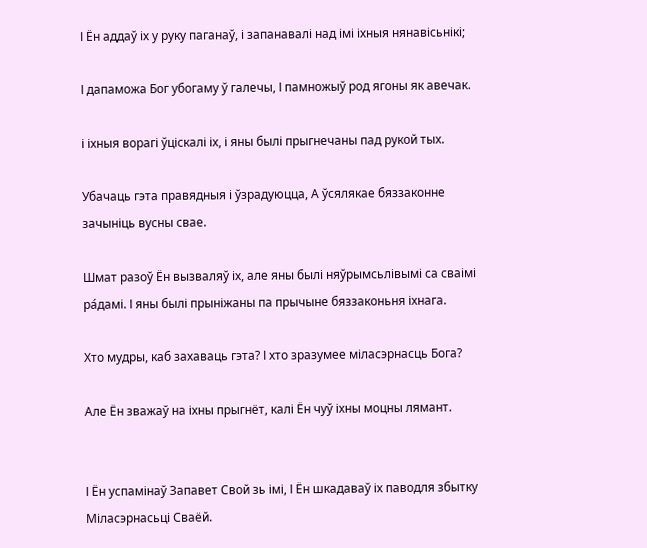І Ён аддаў іх у руку паганаў, і запанавалі над імі іхныя нянавісьнікі;

І дапаможа Бог убогаму ў галечы, І памножыў род ягоны як авечак.

і іхныя ворагі ўціскалі іх, і яны былі прыгнечаны пад рукой тых.

Убачаць гэта правядныя і ўзрадуюцца, А ўсялякае бяззаконне зачыніць вусны свае.

Шмат разоў Ён вызваляў іх, але яны былі няўрымсьлівымі са сваімі ра́дамі. І яны былі прыніжаны па прычыне бяззаконьня іхнага.

Хто мудры, каб захаваць гэта? І хто зразумее міласэрнасць Бога?

Але Ён зважаў на іхны прыгнёт, калі Ён чуў іхны моцны лямант.


І Ён успамінаў Запавет Свой зь імі, І Ён шкадаваў іх паводля збытку Міласэрнасьці Сваёй.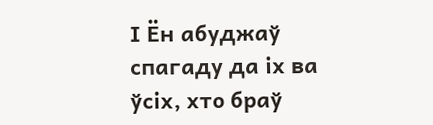І Ён абуджаў спагаду да іх ва ўсіх, хто браў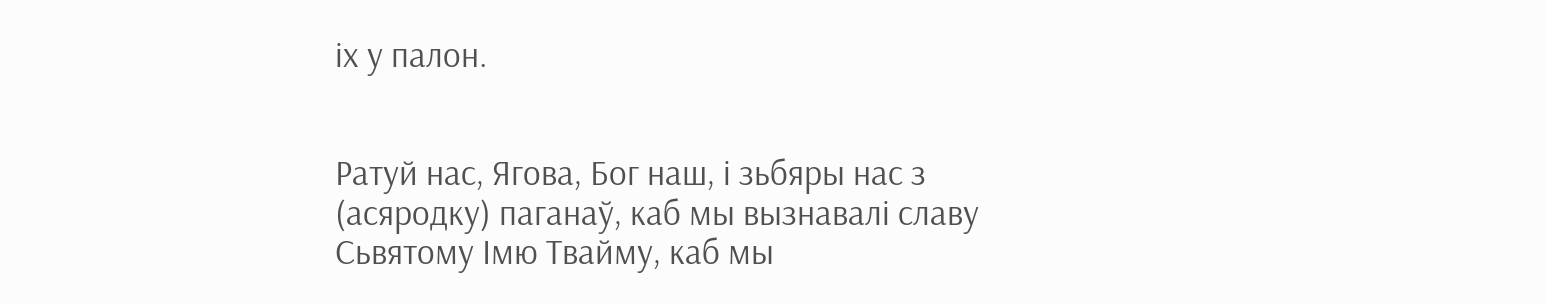іх у палон.


Ратуй нас, Ягова, Бог наш, і зьбяры нас з (асяродку) паганаў, каб мы вызнавалі славу Сьвятому Імю Твайму, каб мы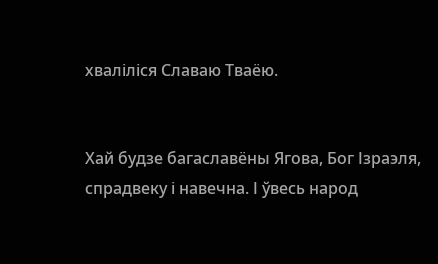хваліліся Славаю Тваёю.


Хай будзе багаславёны Ягова, Бог Ізраэля, спрадвеку і навечна. І ўвесь народ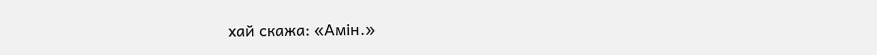хай скажа: «Амін.»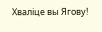Хваліце вы Ягову!